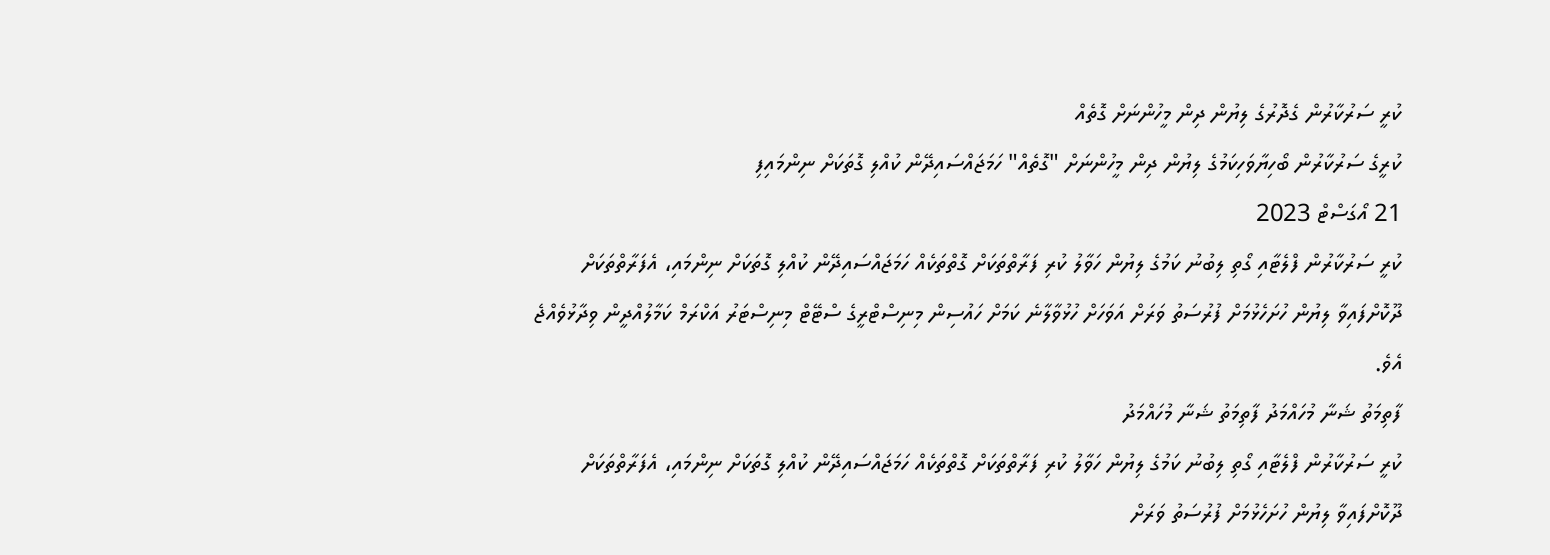ކުރީ ސަރުކާރުން ގެދޮރުގެ ލިޔުން ދިން މީހުންނަށް ގޮތެއް
ކުރީގެ ސަރުކާރުން ބޯހިޔާވަހިކަމުގެ ލިޔުން ދިން މީހުންނަށް "ގޮތެއް" ހަމަޖައްސައިދޭން ކުއްލި ގޮތަކަށް ނިންމައިފި
21 އޯގަސްޓް 2023
ކުރީ ސަރުކާރުން ފްލެޓާއި ގޯތި ލިބުނު ކަމުގެ ލިޔުން ހަވާލު ކުރި ފަރާތްތަކަށް ގޮތްތަކެއް ހަމަޖައްސައިދޭން ކުއްލި ގޮތަކަށް ނިންމައި، އެފަރާތްތަކަށް ދޫކޮށްފައިވާ ލިޔުން ހުށަހެޅުމަށް ފުރުސަތު ވަރަށް އަވަހަށް ހުޅުވާލާނެ ކަމަށް ހައުސިން މިނިސްޓްރީގެ ސްޓޭޓް މިނިސްޓަރު އަކްރަމް ކަމާލުއްދީން ވިދާޅުވެއްޖެ އެވެ.
ފާތިމަތު ޝަނާ މުހައްމަދު ފާތިމަތު ޝަނާ މުހައްމަދު
ކުރީ ސަރުކާރުން ފްލެޓާއި ގޯތި ލިބުނު ކަމުގެ ލިޔުން ހަވާލު ކުރި ފަރާތްތަކަށް ގޮތްތަކެއް ހަމަޖައްސައިދޭން ކުއްލި ގޮތަކަށް ނިންމައި، އެފަރާތްތަކަށް ދޫކޮށްފައިވާ ލިޔުން ހުށަހެޅުމަށް ފުރުސަތު ވަރަށް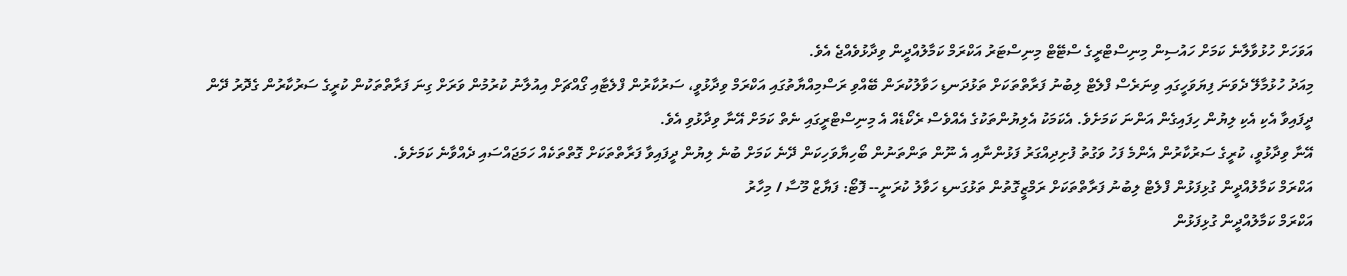އަވަހަށް ހުޅުވާލާނެ ކަމަށް ހައުސިން މިނިސްޓްރީގެ ސްޓޭޓް މިނިސްޓަރު އަކްރަމް ކަމާލުއްދީން ވިދާޅުވެއްޖެ އެވެ.
މިއަދު ހުޅުމާލޭ ދެވަނަ ފިޔަވަހީގައި ވިނަރެސް ފްލެޓް ލިބުނު ފަރާތްތަކަށް ތަޅުދަނޑި ހަވާލުކުރަން ބޭއްވި ރަސްމިއްޔާތުގައި އަކްރަމް ވިދާޅުވީ، ސަރުކާރުން ފްލެޓާއި ގޯއްޗަށް އިއުލާނު ކުރުމުން ވަރަށް ގިނަ ފަރާތްތަކުން ކުރީގެ ސަރުކާރުން ގެދޮރު ދޭން ދީފައިވާ އެކި އެކި ލިޔުން ހިފައިގެން އަންނަ ކަމަށެވެ. އެކަމަކު އެލިޔުންތަކުގެ އެއްވެސް ރެކޯޑެއް އެ މިނިސްޓްރީގައި ނެތް ކަމަށް އޭނާ ވިދާޅުވި އެވެ.
އޭނާ ވިދާޅުވީ، ކުރީގެ ސަރުކާރުން އެންމެ ފަހު ވަގުތު ފުށިދިއްގަރު ފަޅުންނާއި އެ ނޫން ތަންތަނުން ބޯހިޔާވަހިކަން ދޭނެ ކަމަށް ބުނެ ލިޔުން ދީފައިވާ ފަރާތްތަކަށް ގޮތްތަކެއް ހަމަޖައްސައި ދެއްވާނެ ކަމަށެވެ.
އަކްރަމް ކަމާލުއްދީން ގުޅިފަޅުން ފްލެޓް ލިބުނު ފަރާތްތަކަށް ރަމްޒީގޮތުން ތަޅުގަނޑި ހަވާލު ކުރަނީ-- ފޮޓޯ: ފަޔާޒް މޫސާ / މިހާރު
އަކްރަމް ކަމާލުއްދީން ގުޅިފަޅުން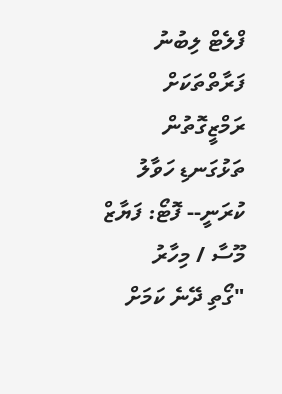ފްލެޓް ލިބުނު ފަރާތްތަކަށް ރަމްޒީގޮތުން ތަޅުގަނޑި ހަވާލު ކުރަނީ-- ފޮޓޯ: ފަޔާޒް މޫސާ / މިހާރު
"ގޯތި ދޭނެ ކަމަށް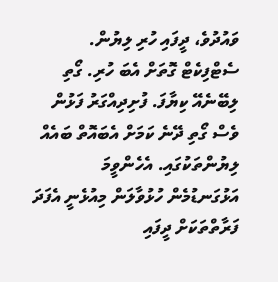ވައުދުވެ، ދީފައި ހުރި ލިޔުން. ސެޓްފިކެޓް ގޮތަށް އެބަ ހުރި. ގޯތި ލިބޭނެއޭ ކިޔާފަ. ފުށިދިއްގަރު ފަޅުން ވެސް ގޯތި ދޭނެ ކަމަށް އެބައޮތް ބައެއް ލިޔުންތަކުގައި. އެހެންވީމަ އަޅުގަނޑުމެން ހުޅުވާލަން މިއުޅެނީ އެފަދަ ފަރާތްތަކަށް ދީފައި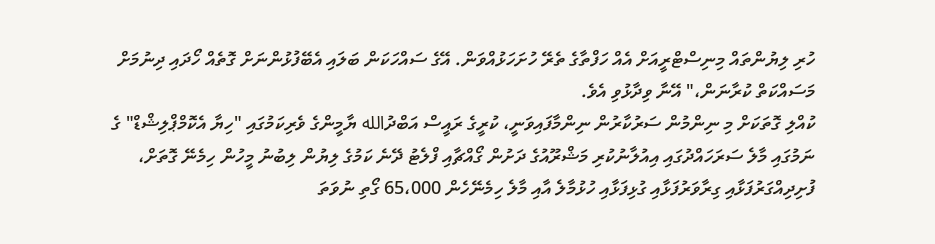ހުރި ލިޔުންތައް މިނިސްޓްރީއަށް އެއް ހަފްތާގެ ތެރޭ ހުށަހަޅުއްވަން. އޭގެ ސައްހަކަން ބަލައި އެބޭފުޅުންނަށް ގޮތެއް ހޯދައި ދިނުމަށް މަސައްކަތް ކުރާނަން،" އޭނާ ވިދާޅުވި އެވެ.
ކުއްލި ގޮތަކަށް މި ނިންމުން ސަރުކާރުން ނިންމާފައިވަނީ، ކުރީގެ ރައީސް އަބްދުالله ޔާމީންގެ ވެރިކަމުގައި "ހިޔާ އެކޮމްޕްލިޝްޑް" ގެ ނަމުގައި މާލެ ސަރަހައްދުގައި އިއުލާނުކުރި މަޝްރޫއުގެ ދަށުން ގޯއްޗާއި ފްލެޓު ދޭނެ ކަމުގެ ލިޔުން ލިބުނު މީހުން ހިމެނޭ ގޮތަށް، ފުށިދިއްގަރުފަޅާއި ގިރާވަރުފަޅާއި ގުޅިފަޅާއި ހުޅުމާލެ އާއި މާލެ ހިމެނޭހެން 65،000 ގޯތި ނުވަތަ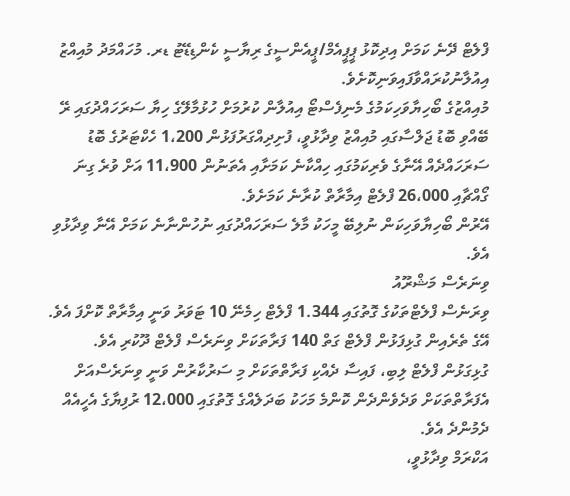ފްލެޓް ދޭނެ ކަމަށް އިދިކޮޅު ޕީޕީއެމް/ޕީއެންސީގެ ރިޔާސީ ކެންޑިޑޭޓު ޑރ. މުހައްމަދު މުއިއްޒު އިއުލާނުކުރައްވާފައިވަނިކޮށެވެ.
މުއިއްޒުގެ ބޯހިޔާވަހިކަމުގެ މެނިފެސްޓޯ އިއުލާން ކުރުމަށް ހުޅުމާލޭގެ ހިޔާ ސަރަހައްދުގައި ރޭ ބޭއްވި ބޮޑު ޖަލްސާގައި މުއިއްޒު ވިދާޅުވީ، ފުށިދިއްގަރުފަޅުން 1،200 ހެކްޓަރުގެ ބޮޑު ސަރަހައްދެއް އޭނާގެ ވެރިކަމުގައި ހިއްކާނެ ކަމަށާއި އެތަނުން 11،900 އަށް ވުރެ ގިނަ ގޯއްޗާއި 26،000 ފްލެޓް އިމާރާތް ކުރާނެ ކަމަށެވެ.
އޭރުން ބޯހިޔާވަހިކަން ނުލިބޭ މީހަކު މާލެ ސަރަހައްދުގައި ނުހުންނާނެ ކަމަށް އޭނާ ވިދާޅުވި އެވެ.
ވިނަރެސް މަޝްރޫއު
ވިރަނެސް ފްލެޓްތަކުގެ ގޮތުގައި 1.344 ފްލެޓް ހިމެނޭ 10 ޓަވަރު ވަނީ އިމާރާތް ކޮށްފަ އެވެ. އޭގެ ތެރެއިން ގުޅިފަޅުން ފްލެޓް ގަތް 140 ފަރާތަކަށް ވިނަރެސް ފްލެޓް ދޫކުރި އެވެ. ގުޅިގަޅުން ފްލެޓް ލިބި، ފައިސާ ދެއްކި ފަރާތްތަކަށް މި ސަރުކާރުން ވަނީ ވިނަރެސްއަށް އެފަރާތްތަކަށް ވަދެވެންދެން ކޮންމެ މަހަކު ބަދަލެއްގެ ގޮތުގައި 12،000 ރުފިޔާގެ އެހީއެއް ދެމުންދެ އެވެ.
އަކްރަމް ވިދާޅުވީ،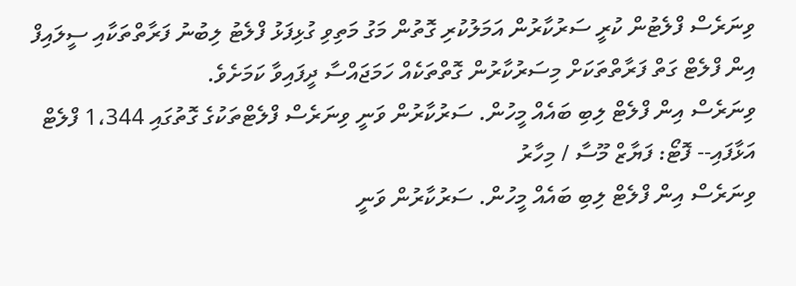ވިނަރެސް ފްލެޓުން ކުރީ ސަރުކާރުން އަމަލުކުރި ގޮތުން މަގު މަތިވި ގުޅިފަޅު ފްލެޓު ލިބުނު ފަރާތްތަކާއި ސީލައިފް އިން ފްލެޓް ގަތް ފަރާތްތަކަށް މިސަރުކާރުން ގޮތްތަކެއް ހަމަޖައްސާ ދީފައިވާ ކަމަށެވެ.
ވިނަރެސް އިން ފްލެޓް ލިބި ބައެއް މީހުން. ސަރުކާރުން ވަނީ ވިނަރެސް ފްލެޓްތަކުގެ ގޮތުގައި 1،344 ފްލެޓް އަޅާފައި-- ފޮޓޯ: ފަޔާޒް މޫސާ / މިހާރު
ވިނަރެސް އިން ފްލެޓް ލިބި ބައެއް މީހުން. ސަރުކާރުން ވަނީ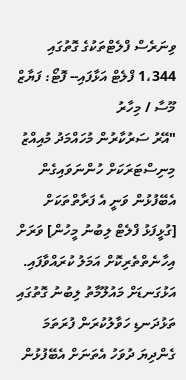ވިނަރެސް ފްލެޓްތަކުގެ ގޮތުގައި 1،344 ފްލެޓް އަޅާފައި-- ފޮޓޯ: ފަޔާޒް މޫސާ / މިހާރު
"އޭރު ސަރުކާރުން މުހައްމަދު މުއިއްޒު މިނިސްޓަރަކަށް ހުންނަވައިގެން އެބޭފުޅުން ވަނީ އެ ފަރާތްތަކަށް [ގުޅީފަޅު ފްލެޓް ލިބުނު މީހުން] ވަރަށް އިހާނެތްތެރިކޮށް އަމަލު ކުރައްވާފައި. އަޅުގަނޑަށް މައުލޫމާތު ލިބުނު ގޮތުގައި ތަޅުދަނޑި ހަވާލުކުރަން ފުރަތަމަ ގެންދިޔަ ދުވަހު އެތަނަށް އެބޭފުޅުން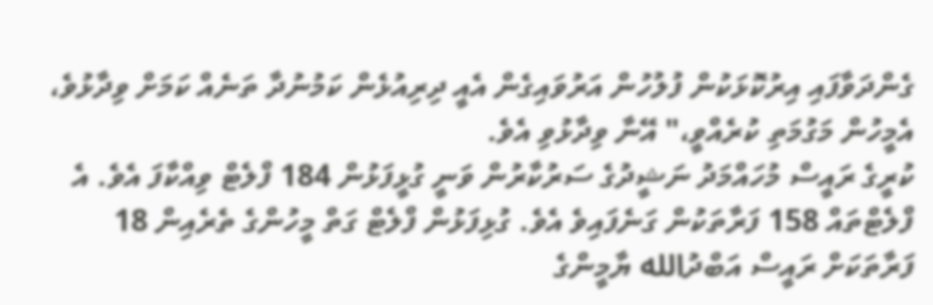ގެންދަވާފައި އިރުކޮޅަކުން ފުލުހުން އަރުވައިގެން އެއީ ދިރިއުޅެން ކަމުނުދާ ތަނެއް ކަމަށް ވިދާޅުވެ، އެމީހުން މަގުމަތި ކުރެއްވީ،" އޭނާ ވިދާޅުވި އެވެ.
ކުރީގެ ރައީސް މުހައްމަދު ނަޝީދުގެ ސަރުކާރުން ވަނީ ގުޅީފަޅުން 184 ފްލެޓް ވިއްކާފަ އެވެ. އެ ފްލެޓްތައް 158 ފަރާތަކުން ގަނެފައިވެ އެވެ. ގުޅިފަޅުން ފްލެޓް ގަތް މީހުންގެ ތެރެއިން 18 ފަރާތަކަށް ރައީސް އަބްދުالله ޔާމީންގެ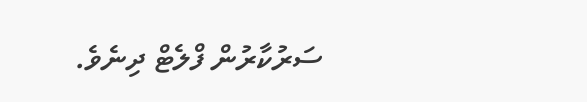ސަރުކާރުން ފްލެޓް ދިނެވެ.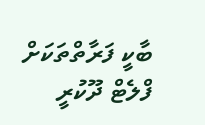ބާކީ ފަރާތްތަކަށް ފްލެޓް ދޫކުރީ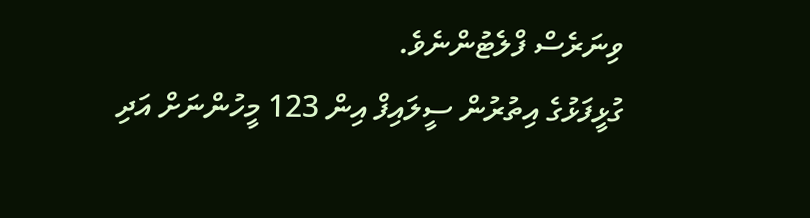ވިނަރެސް ފްލެޓުންނެވެ.
ގުޅީފަޅުގެ އިތުރުން ސީލައިފް އިން 123 މީހުންނަށް އަދި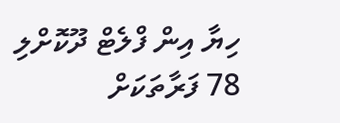ހިޔާ އިން ފްލެޓް ދޫކޮށްލި 78 ފަރާތަކަށް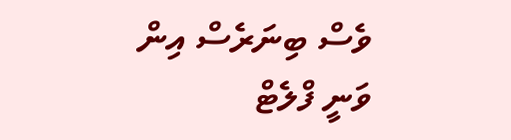ވެސް ބިނަރެސް އިން ވަނީ ފްލެޓް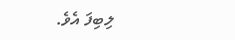ލިބިފަ އެވެ.